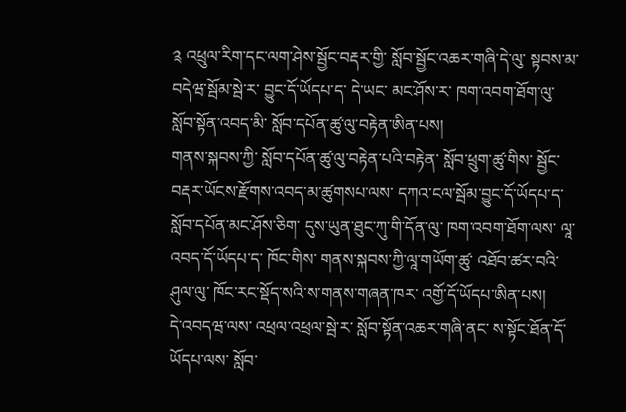༉ འཕྲུལ་རིག་དང་ལག་ཤེས་སྦྱོང་བརྡར་གྱི་ སློབ་སྦྱོང་འཆར་གཞི་དེ་ལུ་ སྟབས་མ་བདེཝ་སྦོམ་སྦེ་ར་ བྱུང་དོ་ཡོདཔ་ད་ དེ་ཡང་ མང་ཤོས་ར་ ཁག་འབག་ཐོག་ལུ་ སློབ་སྟོན་འབད་མི་ སློབ་དཔོན་ཚུ་ལུ་བརྟེན་ཨིན་པས།
གནས་སྐབས་ཀྱི་ སློབ་དཔོན་ཚུ་ལུ་བརྟེན་པའི་བརྟེན་ སློབ་ཕྲུག་ཚུ་གིས་ སྦྱོང་བརྡར་ཡོངས་རྫོགས་འབད་མ་ཚུགསཔ་ལས་ དཀའ་ངལ་སྦོམ་བྱུང་དོ་ཡོདཔ་ད་ སློབ་དཔོན་མང་ཤོས་ཅིག་ དུས་ཡུན་ཐུང་ཀུ་གི་དོན་ལུ་ ཁག་འབག་ཐོག་ལས་ ལཱ་འབད་དོ་ཡོདཔ་ད་ ཁོང་གིས་ གནས་སྐབས་ཀྱི་ལཱ་གཡོག་ཚུ་ འཐོབ་ཚར་བའི་ཤུལ་ལུ་ ཁོང་རང་སྡོད་སའི་ས་གནས་གཞན་ཁར་ འགྱོ་དོ་ཡོདཔ་ཨིན་པས།
དེ་འབདཝ་ལས་ འཕྲལ་འཕྲལ་སྦེ་ར་ སློབ་སྟོན་འཆར་གཞི་ནང་ ས་སྟོང་ཐོན་དོ་ཡོདཔ་ལས་ སློབ་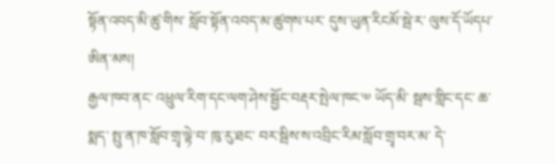སྟོན་འབད་མི་ཚུ་གིས་ སློབ་སྟོན་འབད་མ་ཚུགས་པར་ དུས་ཡུན་རིངམོ་སྦེ་ར་ ལུས་དོ་ཡོདཔ་ཨིན་མས།
རྒྱལ་ཁབ་ནང་ འཕྲུལ་རིག་དང་ལག་ཤེས་སྦྱོང་བརྡར་སྤེལ་ཁང་༧ ཡོད་མི་ སྦས་གླིང་དང་ ཆ་སྨད་ སྤུ་ན་ཁ་སློབ་གྲྭ་ལྟེ་བ་ ཁུ་རུ་ཐང་ བར་སྦིས་ས་འབྲིང་རིམ་སློབ་གྲྭ་བར་མ་ དེ་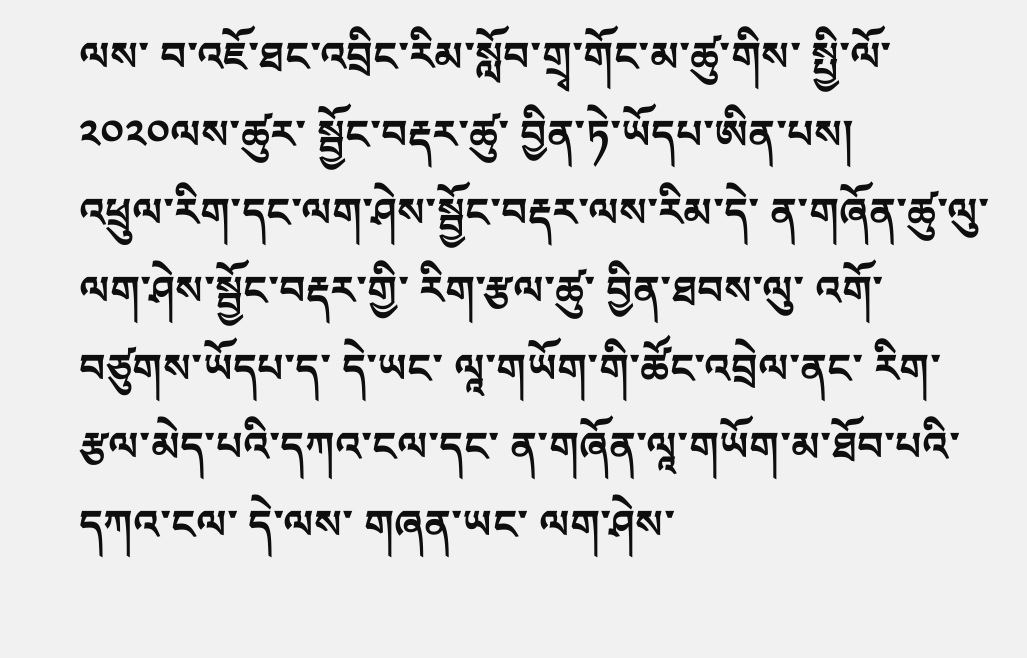ལས་ བ་འཇོ་ཐང་འབྲིང་རིམ་སློབ་གྲྭ་གོང་མ་ཚུ་གིས་ སྤྱི་ལོ་༢༠༢༠ལས་ཚུར་ སྦྱོང་བརྡར་ཚུ་ བྱིན་ཏེ་ཡོདཔ་ཨིན་པས།
འཕྲུལ་རིག་དང་ལག་ཤེས་སྦྱོང་བརྡར་ལས་རིམ་དེ་ ན་གཞོན་ཚུ་ལུ་ ལག་ཤེས་སྦྱོང་བརྡར་གྱི་ རིག་རྩལ་ཚུ་ བྱིན་ཐབས་ལུ་ འགོ་བཙུགས་ཡོདཔ་ད་ དེ་ཡང་ ལཱ་གཡོག་གི་ཚོང་འབྲེལ་ནང་ རིག་རྩལ་མེད་པའི་དཀའ་ངལ་དང་ ན་གཞོན་ལཱ་གཡོག་མ་ཐོབ་པའི་དཀའ་ངལ་ དེ་ལས་ གཞན་ཡང་ ལག་ཤེས་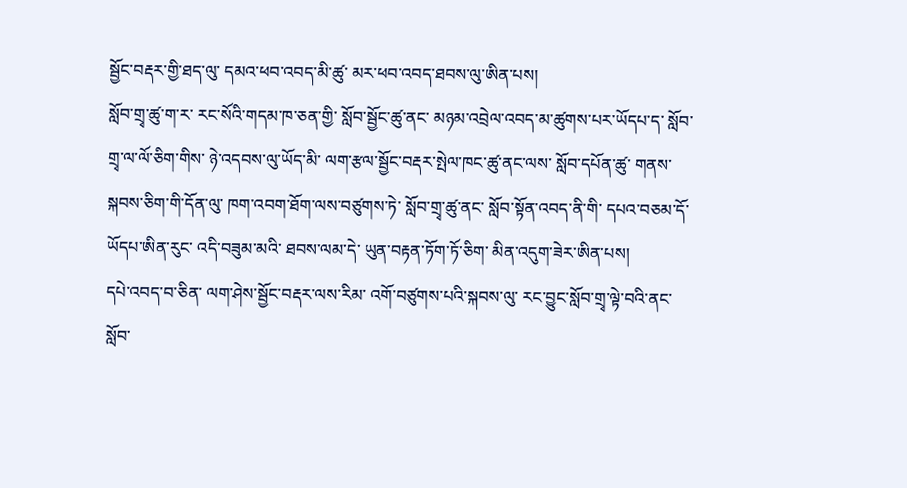སྦྱོང་བརྡར་གྱི་ཐད་ལུ་ དམའ་ཕབ་འབད་མི་ཚུ་ མར་ཕབ་འབད་ཐབས་ལུ་ཨིན་པས།
སློབ་གྲྭ་ཚུ་ག་ར་ རང་སོའི་གདམ་ཁ་ཅན་གྱི་ སློབ་སྦྱོང་ཚུ་ནང་ མཉམ་འབྲེལ་འབད་མ་ཚུགས་པར་ཡོདཔ་ད་ སློབ་གྲྭ་ལ་ལོ་ཅིག་གིས་ ཉེ་འདབས་ལུ་ཡོད་མི་ ལག་རྩལ་སྦྱོང་བརྡར་སྤེལ་ཁང་ཚུ་ནང་ལས་ སློབ་དཔོན་ཚུ་ གནས་སྐབས་ཅིག་གི་དོན་ལུ་ ཁག་འབག་ཐོག་ལས་བཙུགས་ཏེ་ སློབ་གྲྭ་ཚུ་ནང་ སློབ་སྟོན་འབད་ནི་གི་ དཔའ་བཅམ་དོ་ཡོདཔ་ཨིན་རུང་ འདི་བཟུམ་མའི་ ཐབས་ལམ་དེ་ ཡུན་བརྟན་ཏོག་ཏོ་ཅིག་ མིན་འདུག་ཟེར་ཨིན་པས།
དཔེ་འབད་བ་ཅིན་ ལག་ཤེས་སྦྱོང་བརྡར་ལས་རིམ་ འགོ་བཙུགས་པའི་སྐབས་ལུ་ རང་བྱུང་སློབ་གྲྭ་ལྟེ་བའི་ནང་ སློབ་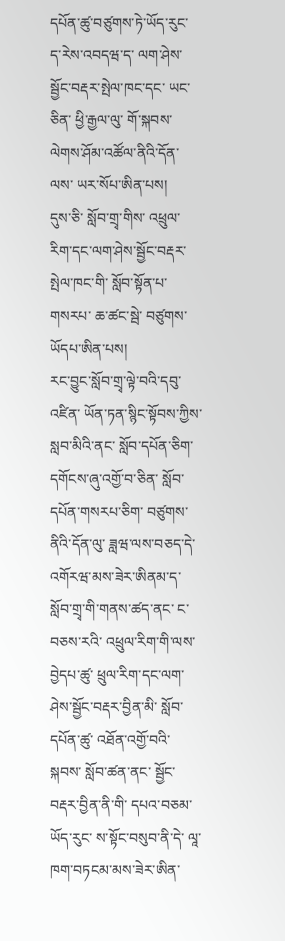དཔོན་ཚུ་བཙུགས་ཏེ་ཡོད་རུང་ ད་རེས་འབདཝ་ད་ ལག་ཤེས་སྦྱོང་བརྡར་སྤེལ་ཁང་དང་ ཡང་ཅིན་ ཕྱི་རྒྱལ་ལུ་ གོ་སྐབས་ལེགས་ཤོམ་འཚོལ་ནིའི་དོན་ལས་ ཡར་སོཔ་ཨིན་པས།
དུས་ཅི་ སློབ་གྲྭ་གིས་ འཕྲུལ་རིག་དང་ལག་ཤེས་སྦྱོང་བརྡར་སྤེལ་ཁང་གི་ སློབ་སྟོན་པ་གསརཔ་ ཆ་ཚང་སྦེ་ བཙུགས་ཡོདཔ་ཨིན་པས།
རང་བྱུང་སློབ་གྲྭ་ལྟེ་བའི་དབུ་འཛིན་ ཡོན་ཏན་སྙིང་སྟོབས་ཀྱིས་ སླབ་མིའི་ནང་ སློབ་དཔོན་ཅིག་ དགོངས་ཞུ་འགྱོ་བ་ཅིན་ སློབ་དཔོན་གསརཔ་ཅིག་ བཙུགས་ནིའི་དོན་ལུ་ ཟླཝ་ལས་བཅད་དེ་ འགོརཝ་མས་ཟེར་ཨིནམ་ད་ སློབ་གྲྭ་གི་གནས་ཚད་ནང་ ང་བཅས་རའི་ འཕྲུལ་རིག་གི་ལས་བྱེདཔ་ཚུ་ ཕྲུལ་རིག་དང་ལག་ཤེས་སྦྱོང་བརྡར་བྱིན་མི་ སློབ་དཔོན་ཚུ་ འཐོན་འགྱོ་བའི་སྐབས་ སློབ་ཚན་ནང་ སྦྱོང་བརྡར་བྱིན་ནི་གི་ དཔའ་བཅམ་ཡོད་རུང་ ས་སྟོང་བསུབ་ནི་དེ་ ལཱ་ཁག་བཏངམ་མས་ཟེར་ཨིན་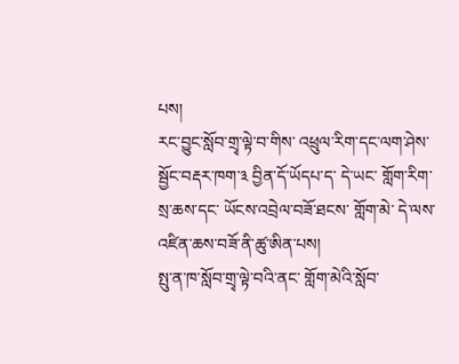པས།
རང་བྱུང་སློབ་གྲྭ་ལྟེ་བ་གིས་ འཕྲུལ་རིག་དང་ལག་ཤེས་སྦྱོང་བརྡར་ཁག་༣ བྱིན་དོ་ཡོདཔ་ད་ དེ་ཡང་ གློག་རིག་སྲ་ཆས་དང་ ཡོངས་འབྲེལ་བཟོ་ཐངས་ གློག་མེ་ དེ་ལས་ འཛིན་ཆས་བཟོ་ནི་ཚུ་ཨིན་པས།
སྤུ་ན་ཁ་སློབ་གྲྭ་ལྟེ་བའི་ནང་ གློག་མེའི་སློབ་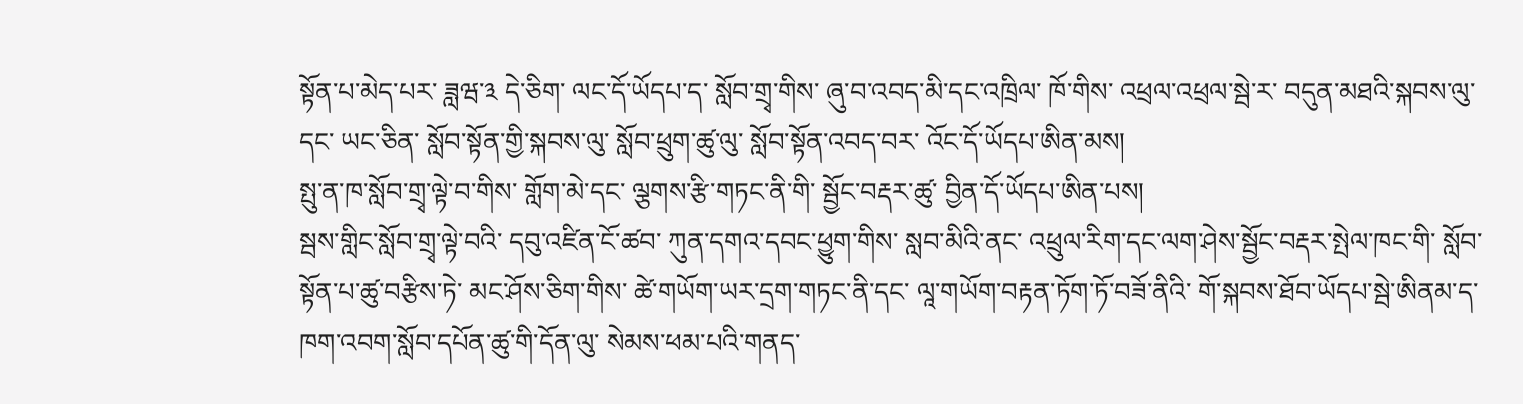སྟོན་པ་མེད་པར་ ཟླཝ་༣ དེ་ཅིག་ ལང་དོ་ཡོདཔ་ད་ སློབ་གྲྭ་གིས་ ཞུ་བ་འབད་མི་དང་འཁྲིལ་ ཁོ་གིས་ འཕྲལ་འཕྲལ་སྦེ་ར་ བདུན་མཐའི་སྐབས་ལུ་དང་ ཡང་ཅིན་ སློབ་སྟོན་གྱི་སྐབས་ལུ་ སློབ་ཕྲུག་ཚུ་ལུ་ སློབ་སྟོན་འབད་བར་ འོང་དོ་ཡོདཔ་ཨིན་མས།
སྤུ་ན་ཁ་སློབ་གྲྭ་ལྟེ་བ་གིས་ གློག་མེ་དང་ ལྕགས་རྩི་གཏང་ནི་གི་ སྦྱོང་བརྡར་ཚུ་ བྱིན་དོ་ཡོདཔ་ཨིན་པས།
སྦས་གླིང་སློབ་གྲྭ་ལྟེ་བའི་ དབུ་འཛིན་ངོ་ཚབ་ ཀུན་དགའ་དབང་ཕྱུག་གིས་ སླབ་མིའི་ནང་ འཕྲུལ་རིག་དང་ལག་ཤེས་སྦྱོང་བརྡར་སྤེལ་ཁང་གི་ སློབ་སྟོན་པ་ཚུ་བརྩིས་ཏེ་ མང་ཤོས་ཅིག་གིས་ ཚེ་གཡོག་ཡར་དྲག་གཏང་ནི་དང་ ལཱ་གཡོག་བརྟན་ཏོག་ཏོ་བཟོ་ནིའི་ གོ་སྐབས་ཐོབ་ཡོདཔ་སྦེ་ཨིནམ་ད་ ཁག་འབག་སློབ་དཔོན་ཚུ་གི་དོན་ལུ་ སེམས་ཕམ་པའི་གནད་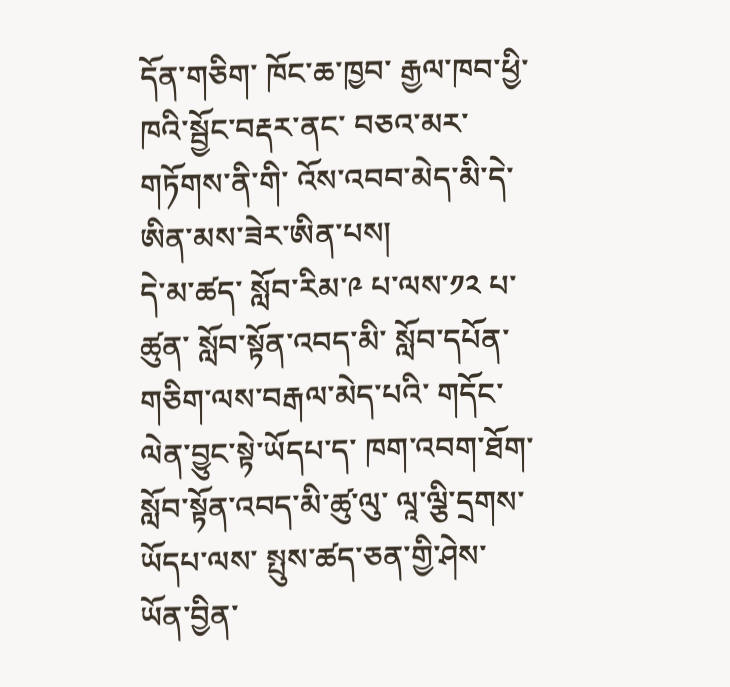དོན་གཅིག་ ཁོང་ཆ་ཁྱབ་ རྒྱལ་ཁབ་ཕྱི་ཁའི་སྦྱོང་བརྡར་ནང་ བཅའ་མར་གཏོགས་ནི་གི་ འོས་འབབ་མེད་མི་དེ་ ཨིན་མས་ཟེར་ཨིན་པས།
དེ་མ་ཚད་ སློབ་རིམ་༩ པ་ལས་༡༢ པ་ཚུན་ སློབ་སྟོན་འབད་མི་ སློབ་དཔོན་གཅིག་ལས་བརྒལ་མེད་པའི་ གདོང་ལེན་བྱུང་སྟེ་ཡོདཔ་ད་ ཁག་འབག་ཐོག་ སློབ་སྟོན་འབད་མི་ཚུ་ལུ་ ལཱ་ལྕི་དྲགས་ཡོདཔ་ལས་ སྤུས་ཚད་ཅན་གྱི་ཤེས་ཡོན་བྱིན་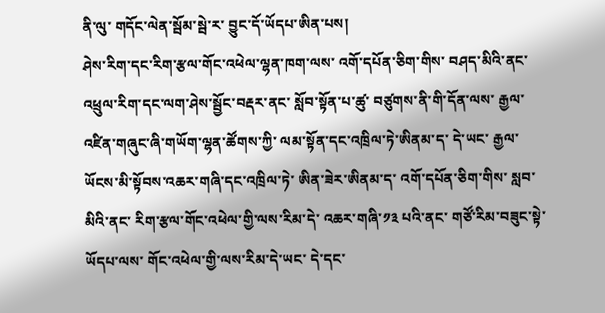ནི་ལུ་ གདོང་ལེན་སྦོམ་སྦེ་ར་ བྱུང་དོ་ཡོདཔ་ཨིན་པས།
ཤེས་རིག་དང་རིག་རྩལ་གོང་འཕེལ་ལྷན་ཁག་ལས་ འགོ་དཔོན་ཅིག་གིས་ བཤད་མིའི་ནང་ འཕྲུལ་རིག་དང་ལག་ཤེས་སྦྱོང་བརྡར་ནང་ སློབ་སྟོན་པ་ཚུ་ བཙུགས་ནི་གི་དོན་ལས་ རྒྱལ་འཛིན་གཞུང་ཞི་གཡོག་ལྷན་ཚོགས་ཀྱི་ ལམ་སྟོན་དང་འཁྲིལ་ཏེ་ཨིནམ་ད་ དེ་ཡང་ རྒྱལ་ཡོངས་མི་སྟོབས་འཆར་གཞི་དང་འཁྲིལ་ཏེ་ ཨིན་ཟེར་ཨིནམ་ད་ འགོ་དཔོན་ཅིག་གིས་ སླབ་མིའི་ནང་ རིག་རྩལ་གོང་འཕེལ་གྱི་ལས་རིམ་དེ་ འཆར་གཞི་༡༣ པའི་ནང་ གཙོ་རིམ་བཟུང་སྟེ་ཡོདཔ་ལས་ གོང་འཕེལ་གྱི་ལས་རིམ་དེ་ཡང་ དེ་དང་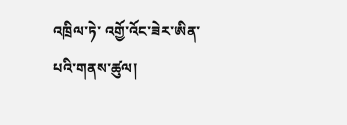འཁྲིལ་ཏེ་ འགྱོ་འོང་ཟེར་ཨིན་པའི་གནས་ཚུལ།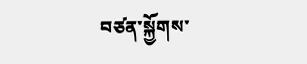བཙན་སྐྱོགས་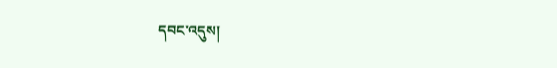དབང་འདུས།